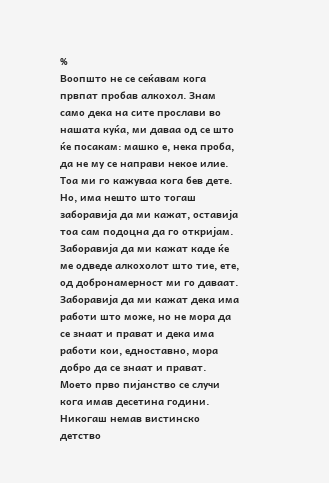%
Воопшто не се сеќавам кога првпат пробав алкохол. Знам само дека на сите прослави во нашата куќа, ми даваа од се што ќе посакам: машко е, нека проба, да не му се направи некое илие. Тоа ми го кажуваа кога бев дете. Но, има нешто што тогаш заборавија да ми кажат, оставија тоа сам подоцна да го откријам. Заборавија да ми кажат каде ќе ме одведе алкохолот што тие, ете, од добронамерност ми го даваат. Заборавија да ми кажат дека има работи што може, но не мора да се знаат и прават и дека има работи кои, едноставно, мора добро да се знаат и прават.
Моето прво пијанство се случи кога имав десетина години. Никогаш немав вистинско детство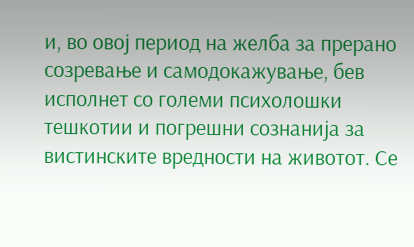и, во овој период на желба за прерано созревање и самодокажување, бев исполнет со големи психолошки тешкотии и погрешни сознанија за вистинските вредности на животот. Се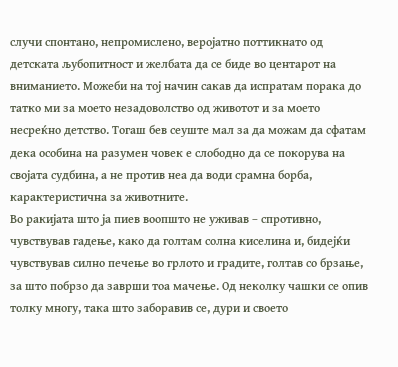случи спонтано, непромислено, веројатно поттикнато од детската љубопитност и желбата да се биде во центарот на вниманието. Можеби на тој начин сакав да испратам порака до татко ми за моето незадоволство од животот и за моето несреќно детство. Тогаш бев сеуште мал за да можам да сфатам дека особина на разумен човек е слободно да се покорува на својата судбина, а не против неа да води срамна борба, карактеристична за животните.
Во ракијата што ја пиев воопшто не уживав – спротивно, чувствував гадење, како да голтам солна киселина и, бидејќи чувствував силно печење во грлото и градите, голтав со брзање, за што побрзо да заврши тоа мачење. Од неколку чашки се опив толку многу, така што заборавив се, дури и своето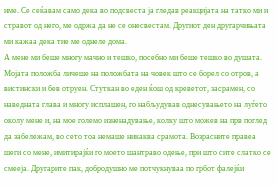име. Се сеќавам само дека во подсвеста ја гледав реакцијата на татко ми и стравот од него, ме одржа да не се онесвестам. Другиот ден другарчињата ми кажаа дека тие ме однеле дома.
А мене ми беше многу мачно и тешко, посебно ми беше тешко во душата. Мојата положба личеше на положбата на човек што се борел со отров, а вистински и бев отруен. Стуткан во еден ќош од креветот, засрамен, со наведната глава и многу исплашен, го набљудував однесувањето на луѓето околу мене и, на мое големо изненадување, колку што можев на прв поглед да забележам, во сето тоа немаше никаква срамота. Возрасните правеа шеги со мене, имитирајќи го моето шантраво одење, при што сите слатко се смееја. Другарите пак, добродушно ме потчукнуваа по грбот фалејќи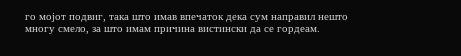го мојот подвиг, така што имав впечаток дека сум направил нешто многу смело, за што имам причина вистински да се гордеам.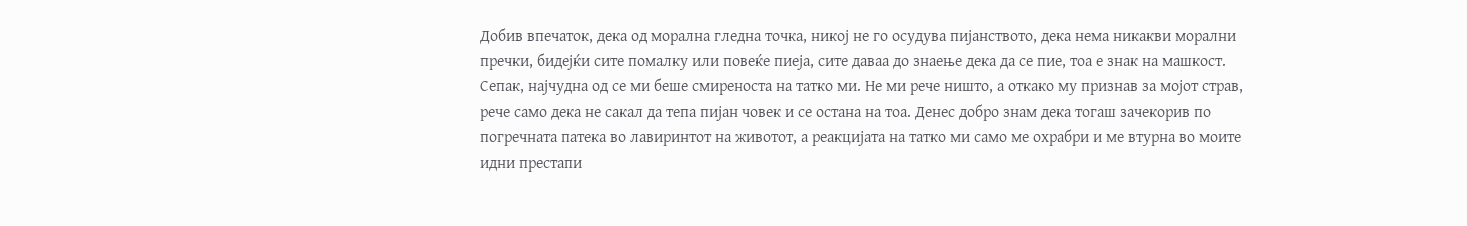Добив впечаток, дека од морална гледна точка, никој не го осудува пијанството, дека нема никакви морални пречки, бидејќи сите помалку или повеќе пиеја, сите даваа до знаење дека да се пие, тоа е знак на машкост.
Сепак, најчудна од се ми беше смиреноста на татко ми. Не ми рече ништо, а откако му признав за мојот страв, рече само дека не сакал да тепа пијан човек и се остана на тоа. Денес добро знам дека тогаш зачекорив по погречната патека во лавиринтот на животот, а реакцијата на татко ми само ме охрабри и ме втурна во моите идни престапи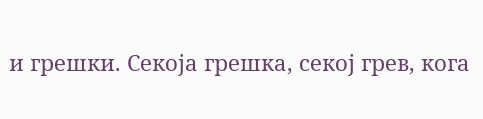и грешки. Секоја грешка, секој грев, кога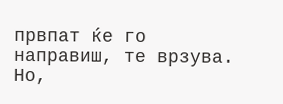првпат ќе го направиш, те врзува. Но,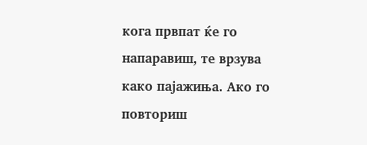кога првпат ќе го напаравиш, те врзува како пајажиња. Ако го повториш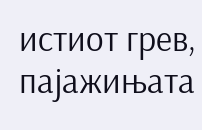истиот грев, пајажињата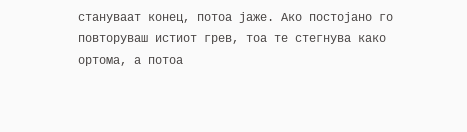стануваат конец, потоа јаже. Ако постојано го повторуваш истиот грев, тоа те стегнува како ортома, а потоа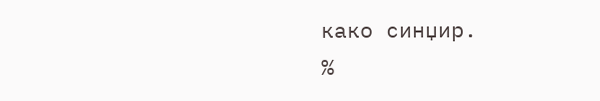како синџир.
%